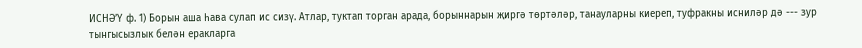ИСНӘ’Ү ф. 1) Борын аша һава сулап ис сизү. Атлар, туктап торган арада, борыннарын җиргә төртәләр, танауларны киереп, туфракны исниләр дә --- зур тынгысызлык белән еракларга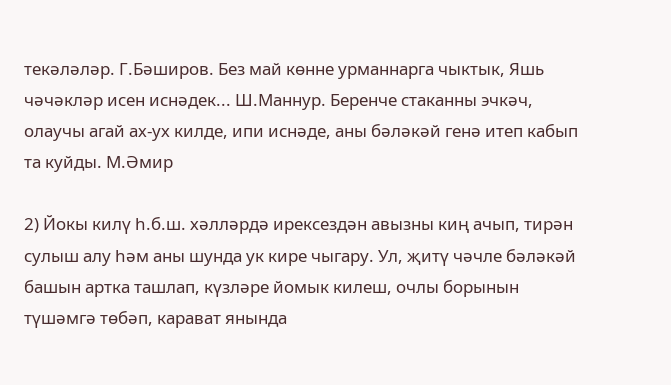текәләләр. Г.Бәширов. Без май көнне урманнарга чыктык, Яшь чәчәкләр исен иснәдек... Ш.Маннур. Беренче стаканны эчкәч, олаучы агай ах-ух килде, ипи иснәде, аны бәләкәй генә итеп кабып та куйды. М.Әмир

2) Йокы килү һ.б.ш. хәлләрдә ирексездән авызны киң ачып, тирән сулыш алу һәм аны шунда ук кире чыгару. Ул, җитү чәчле бәләкәй башын артка ташлап, күзләре йомык килеш, очлы борынын түшәмгә төбәп, карават янында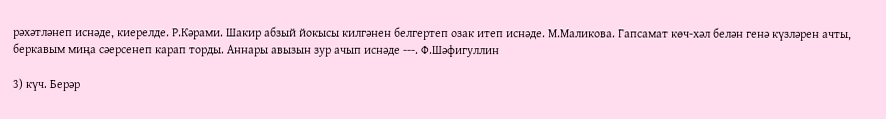рәхәтләнеп иснәде, киерелде. Р.Кәрами. Шакир абзый йокысы килгәнен белгертеп озак итеп иснәде. М.Маликова. Гапсамат көч-хәл белән генә күзләрен ачты, беркавым миңа сәерсенеп карап торды. Аннары авызын зур ачып иснәде ---. Ф.Шәфигуллин

3) күч. Берәр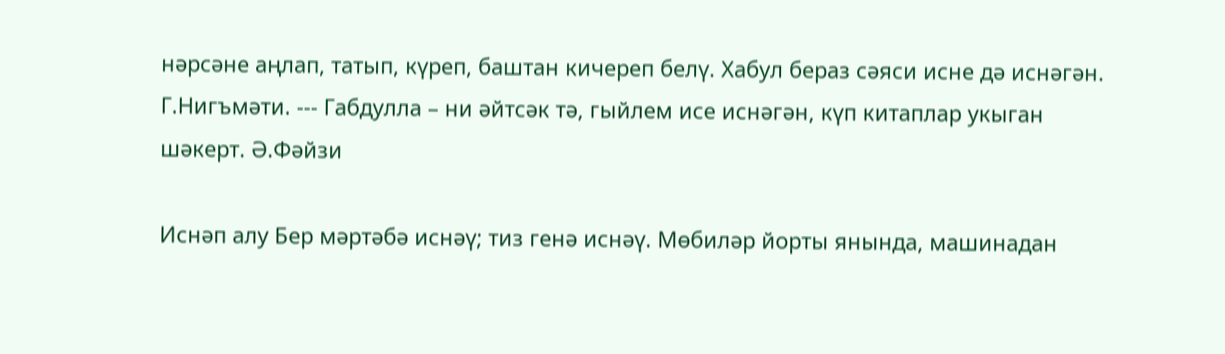нәрсәне аңлап, татып, күреп, баштан кичереп белү. Хабул бераз сәяси исне дә иснәгән. Г.Нигъмәти. --- Габдулла – ни әйтсәк тә, гыйлем исе иснәгән, күп китаплар укыган шәкерт. Ә.Фәйзи

Иснәп алу Бер мәртәбә иснәү; тиз генә иснәү. Мөбиләр йорты янында, машинадан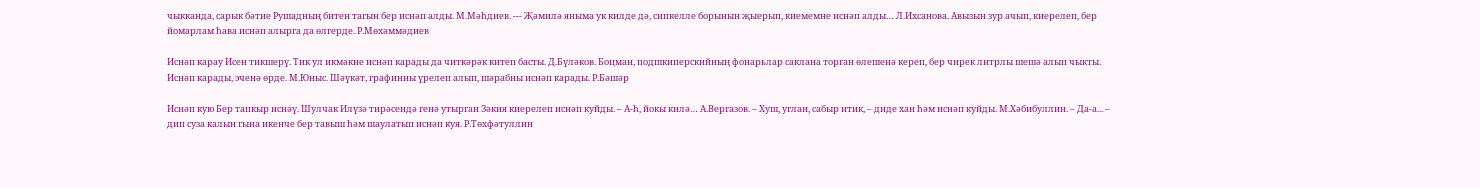чыкканда, сарык бәтие Рушадның битен тагын бер иснәп алды. М.Мәһдиев. --- Җәмилә яныма ук килде дә, сипкелле борынын җыерып, киемемне иснәп алды… Л.Ихсанова. Авызын зур ачып, киерелеп, бер йомарлам һава иснәп алырга да өлгерде. Р.Мөхәммәдиев

Иснәп карау Исен тикшерү. Тик ул икмәкне иснәп карады да читкәрәк китеп басты. Д.Бүләков. Боцман, подшкиперскийның фонарьлар саклана торган өлешенә кереп, бер чирек литрлы шешә алып чыкты. Иснәп карады, эченә өрде. М.Юныс. Шәүкәт, графинны үрелеп алып, шәрабны иснәп карады. Р.Бәшәр

Иснәп кую Бер тапкыр иснәү. Шулчак Илүзә тирәсендә генә утырган Зәкия киерелеп иснәп куйды. – А-һ, йокы килә… А.Вергазов. – Хуш, углан, сабыр итик, – диде хан һәм иснәп куйды. М.Хәбибуллин. – Да-а... – дип суза калын гына икенче бер тавыш һәм шаулатып иснәп куя. Р.Төхфәтуллин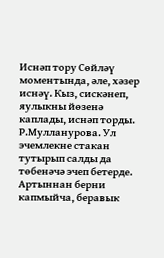Иснәп тору Сөйләү моментында, әле, хәзер иснәү. Кыз, сискәнеп, яулыкны йөзенә каплады, иснәп торды. Р.Мулланурова. Ул эчемлекне стакан тутырып салды да төбенәчә эчеп бетерде. Артыннан берни капмыйча, беравык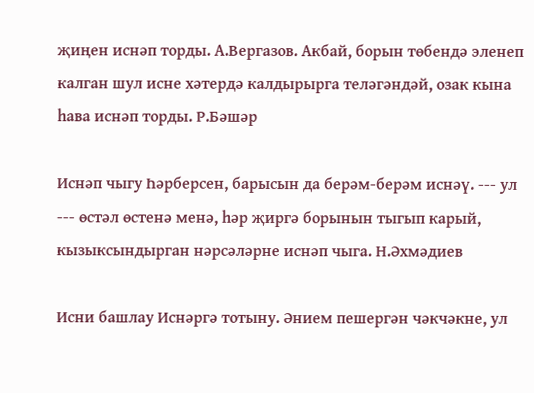җиңен иснәп торды. А.Вергазов. Акбай, борын төбендә эленеп калган шул исне хәтердә калдырырга теләгәндәй, озак кына һава иснәп торды. Р.Бәшәр

Иснәп чыгу Һәрберсен, барысын да берәм-берәм иснәү. --- ул --- өстәл өстенә менә, һәр җиргә борынын тыгып карый, кызыксындырган нәрсәләрне иснәп чыга. Н.Әхмәдиев

Исни башлау Иснәргә тотыну. Әнием пешергән чәкчәкне, ул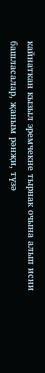кайнаткан кызыл эремчекне тырнак очына алып исни башласалар, җаным рәнҗи, түзә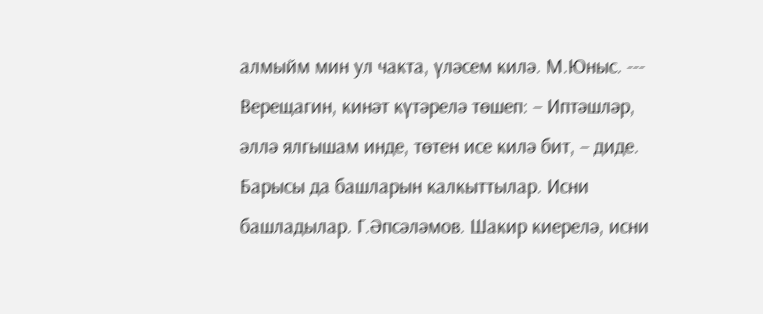алмыйм мин ул чакта, үләсем килә. М.Юныс. --- Верещагин, кинәт күтәрелә төшеп: – Иптәшләр, әллә ялгышам инде, төтен исе килә бит, – диде. Барысы да башларын калкыттылар. Исни башладылар. Г.Әпсәләмов. Шакир киерелә, исни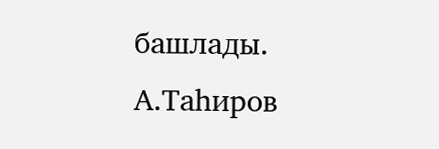башлады. А.Таһиров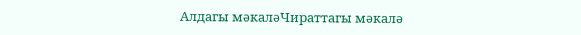Алдагы мәкаләЧираттагы мәкалә